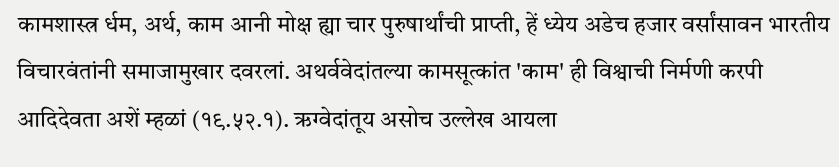कामशास्त्र र्धम, अर्थ, काम आनी मोक्ष ह्या चार पुरुषार्थांची प्राप्ती, हें ध्येय अडेच हजार वर्सांसावन भारतीय विचारवंतांनी समाजामुखार दवरलां. अथर्ववेदांतल्या कामसूत्कांत 'काम' ही विश्वाची निर्मणी करपी आदिदेवता अशें म्हळां (१९.५२.१). ऋग्वेदांतूय असोच उल्लेख आयला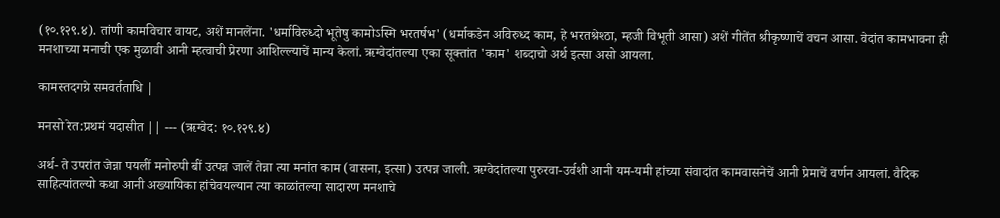(१०.१२९.४). तांणी कामविचार वायट, अशें मानलेंना. 'धर्माविरुध्दो भूतेषु कामोऽस्मि भरतर्षभ' (धर्माकडेन अविरुध्द काम, हे भरतश्रेश्ठा, म्हजी विभूती आसा) अशें गीतेंत श्रीकृष्णाचें वचन आसा. वेदांत कामभावना ही मनशाच्या मनाची एक मुळावी आनी म्हत्वाची प्रेरणा आशिल्ल्याचें मान्य केलां. ऋग्वेदांतल्या एका सूक्तांत 'काम' शब्दाचो अर्थ इत्सा असो आयला.

कामस्तदगग्रे समवर्तताधि |

मनसो रेत:प्रथमं यदासीत || --- (ऋग्वेद: १०.१२९.४)

अर्थ- ते उपरांत जेन्ना पयलीं मनोरुपी बीं उत्पन्न जालें तेन्ना त्या मनांत काम (वासना, इत्सा) उत्पन्न जाली. ऋग्वेदांतल्या पुरुरवा-उर्वशी आनी यम-यमी हांच्या संवादांत कामवासनेचें आनी प्रेमाचें वर्णन आयलां. वैदिक साहित्यांतल्यो कथा आनी अख्यायिका हांचेवयल्यान त्या काळांतल्या सादारण मनशाचे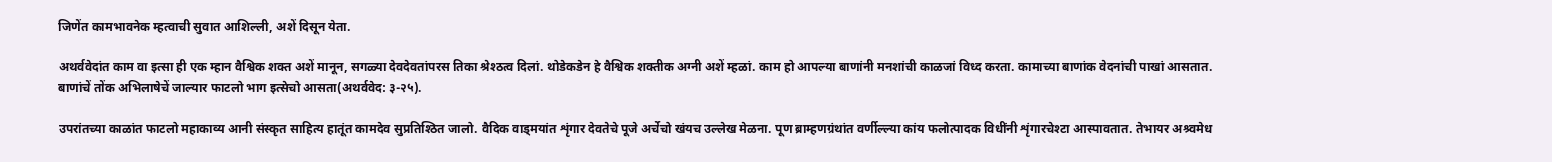जिणेंत कामभावनेक म्हत्वाची सुवात आशिल्ली, अशें दिसून येता.

अथर्ववेदांत काम वा इत्सा ही एक म्हान वैश्विक शक्त अशें मानून, सगळ्या देवदेवतांपरस तिका श्रेश्ठत्व दिलां. थोडेकडेन हे वैश्विक शक्तीक अग्नी अशें म्हळां. काम हो आपल्या बाणांनी मनशांची काळजां विध्द करता. कामाच्या बाणांक वेदनांची पाखां आसतात. बाणांचें तोंक अभिलाषेचें जाल्यार फाटलो भाग इत्सेचो आसता(अथर्ववेद: ३-२५).

उपरांतच्या काळांत फाटलो महाकाव्य आनी संस्कृत साहित्य हातूंत कामदेव सुप्रतिश्ठित जालो. वैदिक वाड्मयांत शृंगार देवतेचे पूजे अर्चेचो खंयच उल्लेख मेळना. पूण ब्राम्हणग्रंथांत वर्णील्ल्या कांय फलोत्पादक विधींनी शृंगारचेश्टा आस्पावतात. तेभायर अश्र्वमेध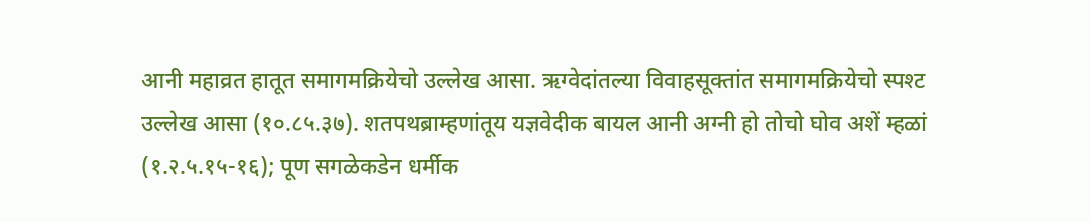आनी महाव्रत हातूत समागमक्रियेचो उल्लेख आसा. ऋग्वेदांतल्या विवाहसूक्तांत समागमक्रियेचो स्पश्ट उल्लेख आसा (१०.८५.३७). शतपथब्राम्हणांतूय यज्ञवेदीक बायल आनी अग्नी हो तोचो घोव अशें म्हळां (१.२.५.१५-१६); पूण सगळेकडेन धर्मीक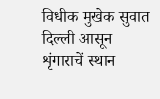विधीक मुखेक सुवात दिल्ली आसून शृंगाराचें स्थान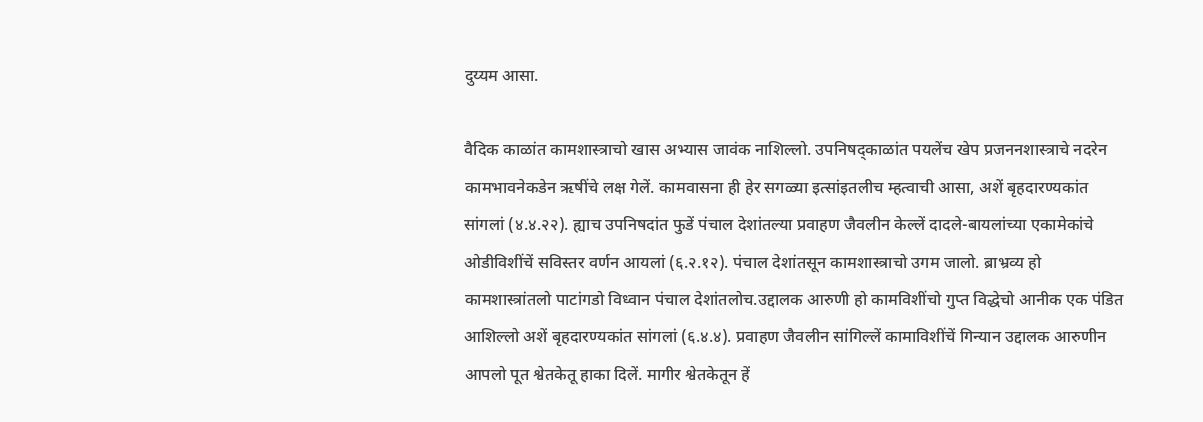दुय्यम आसा.

वैदिक काळांत कामशास्त्राचो खास अभ्यास जावंक नाशिल्लो. उपनिषद्काळांत पयलेंच खेप प्रजननशास्त्राचे नदरेन कामभावनेकडेन ऋषींचे लक्ष गेलें. कामवासना ही हेर सगळ्या इत्सांइतलीच म्हत्वाची आसा, अशें बृहदारण्यकांत सांगलां (४.४.२२). ह्याच उपनिषदांत फुडें पंचाल देशांतल्या प्रवाहण जैवलीन केल्लें दादले-बायलांच्या एकामेकांचे ओडीविशींचें सविस्तर वर्णन आयलां (६.२.१२). पंचाल देशांतसून कामशास्त्राचो उगम जालो. ब्राभ्रव्य हो कामशास्त्रांतलो पाटांगडो विध्वान पंचाल देशांतलोच.उद्दालक आरुणी हो कामविशींचो गुप्त विद्धेचो आनीक एक पंडित आशिल्लो अशें बृहदारण्यकांत सांगलां (६.४.४). प्रवाहण जैवलीन सांगिल्लें कामाविशींचें गिन्यान उद्दालक आरुणीन आपलो पूत श्वेतकेतू हाका दिलें. मागीर श्वेतकेतून हें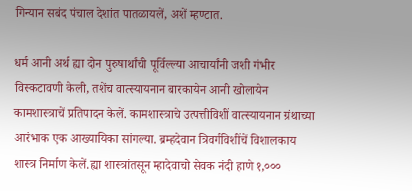गिन्यान सबंद पंचाल देशांत पातळायलें, अशें म्हण्टात.

धर्म आनी अर्थ ह्या दोन पुरुषार्थांची पूर्विल्ल्या आचार्यांनी जशी गंभीर विस्कटावणी केली, तशेंच वात्स्यायनान बारकायेन आनी खोलायेन कामशास्त्राचें प्रतिपादन केलें. कामशास्त्राचे उत्पत्तीविशीं वात्स्यायनान ग्रंथाच्या आरंभाक एक आख्यायिका सांगल्या. ब्रम्हदेवान त्रिवर्गविशींचें विशालकाय शास्त्र निर्माण केलें.ह्या शास्त्रांतसून म्हादेवाचो सेवक नंदी हाणे १,०००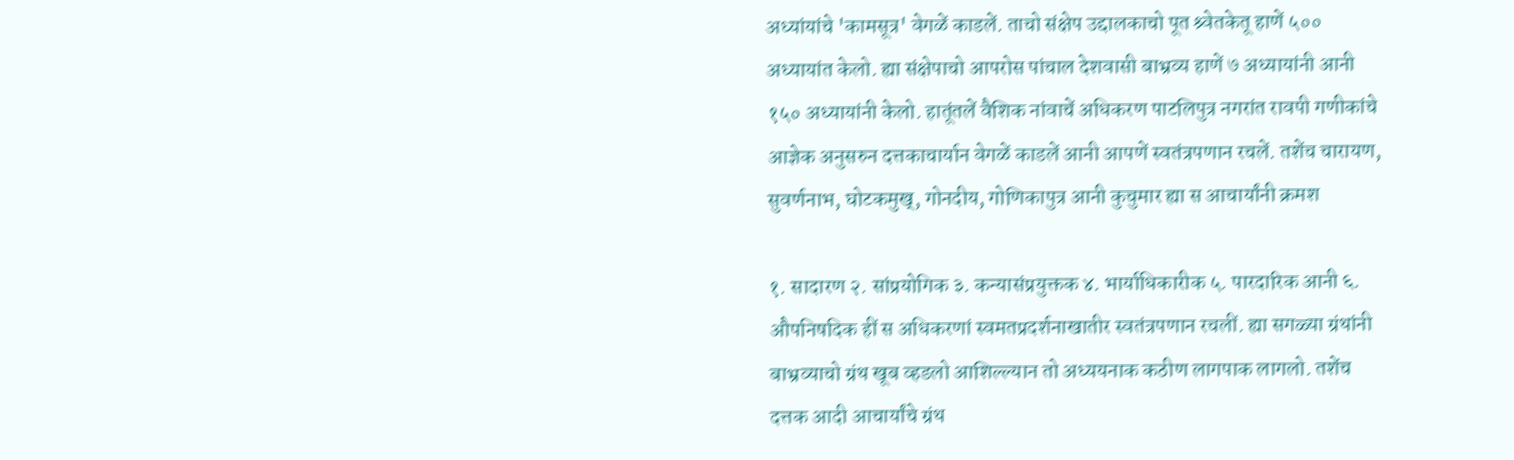अध्यांयांचे 'कामसूत्र' वेगळें काडलें. ताचो संक्षेप उद्दालकाचो पूत श्र्वेतकेतू हाणें ५०० अध्यायांत केलो. ह्या संक्षेपाचो आपरोस पांचाल देशवासी बाभ्रव्य हाणें ७ अध्यायांनी आनी १५० अध्यायांनी केलो. हातूंतलें वैशिक नांवाचें अधिकरण पाटलिपुत्र नगरांत रावपी गणीकांचे आज्ञेक अनुसरुन दत्तकाचार्यान वेगळें काडलें आनी आपणें स्वतंत्रपणान रचलें. तशेंच चारायण, सुवर्णनाभ, घोटकमुख्, गोनदीय, गोणिकापुत्र आनी कुचुमार ह्या स आचार्यांनी क्रमश

१. सादारण २. सांप्रयोगिक ३. कन्यासंप्रयुक्तक ४. भार्याधिकारीक ५. पारदारिक आनी ६. औपनिषदिक हीं स अधिकरणां स्वमतप्रदर्शनाखातीर स्वतंत्रपणान रचलीं. ह्या सगळ्या ग्रंथांनी बाभ्रव्याचो ग्रंथ खूब व्हडलो आशिल्ल्यान तो अध्ययनाक कठीण लागपाक लागलो. तशेंच दत्तक आदी आचार्यांचे ग्रंथ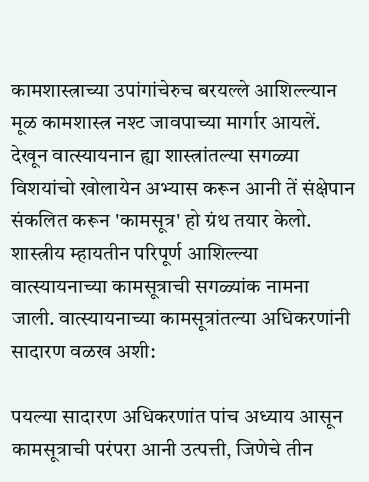कामशास्त्राच्या उपांगांचेरुच बरयल्ले आशिल्ल्यान मूळ कामशास्त्र नश्ट जावपाच्या मार्गार आयलें. देखून वात्स्यायनान ह्या शास्त्रांतल्या सगळ्या विशयांचो खोलायेन अभ्यास करून आनी तें संक्षेपान संकलित करून 'कामसूत्र' हो ग्रंथ तयार केलो. शास्त्रीय म्हायतीन परिपूर्ण आशिल्ल्या वात्स्यायनाच्या कामसूत्राची सगळ्यांक नामना जाली. वात्स्यायनाच्या कामसूत्रांतल्या अधिकरणांनी सादारण वळख अशी:

पयल्या सादारण अधिकरणांत पांच अध्याय आसून कामसूत्राची परंपरा आनी उत्पत्ती, जिणेचे तीन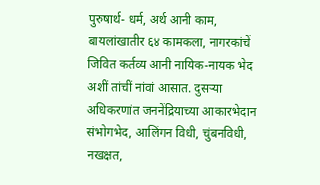पुरुषार्थ- धर्म, अर्थ आनी काम, बायलांखातीर ६४ कामकला, नागरकांचें जिवित कर्तव्य आनी नायिक-नायक भेद अशीं तांचीं नांवां आसात. दुसर्‍या अधिकरणांत जननेंद्रियाच्या आकारभेदान संभोगभेद, आलिंगन विधी, चुंबनविधी, नखक्षत,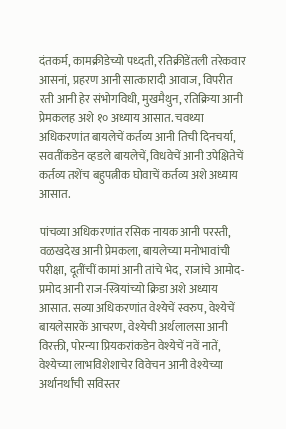दंतकर्म, कामक्रीडेच्यो पध्दती, रतिक्रीडेंतली तरेकवार आसनां, प्रहरण आनी सात्कारादी आवाज, विपरीत रती आनी हेर संभोगविधी, मुखमैथुन, रतिक्रिया आनी प्रेमकलह अशे १० अध्याय आसात. चवथ्या अधिकरणांत बायलेचें कर्तव्य आनी तिची दिनचर्या, सवतींकडेन व्हडले बायलेचें, विधवेचें आनी उपेक्षितेचें कर्तव्य तशेंच बहुपत्नीक घोवाचें कर्तव्य अशे अध्याय आसात.

पांचव्या अधिकरणांत रसिक नायक आनी परस्ती, वळखदेख आनी प्रेमकला, बायलेच्या मनोभावांची परीक्षा, दूतींचीं कामां आनी तांचे भेद, राजांचे आमोद-प्रमोद आनी राज-स्त्रियांच्यो क्रिडा अशे अध्याय आसात. सव्या अधिकरणांत वेश्येचें स्वरुप, वेश्येचें बायलेसारकें आचरण, वेश्येची अर्थलालसा आनी विरक्ती, पोरन्या प्रियकरांकडेन वेश्येचें नवें नातें, वेश्येच्या लाभविशेशाचेर विवेचन आनी वेश्येच्या अर्थानर्थांची सविस्तर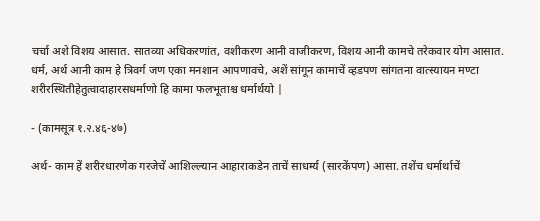चर्चा अशे विशय आसात. सातव्या अधिकरणांत, वशीकरण आनी वाजीकरण, विशय आनी कामचे तरेकवार योग आसात. धर्म, अर्थ आनी काम हे त्रिवर्ग जण एका मनशान आपणावचे, अशें सांगून कामाचें व्हडपण सांगतना वात्स्यायन मण्टा शरीरस्थितीहेतुत्वादाहारसधर्माणो हि कामा फलभूताश्च धर्मार्थयो |

- (कामसूत्र १.२.४६-४७)

अर्थ- काम हें शरीरधारणेक गरजेचें आशिल्ल्यान आहाराकडेन ताचें साधर्म्य (सारकेंपण) आसा. तशेंच धर्मार्थाचें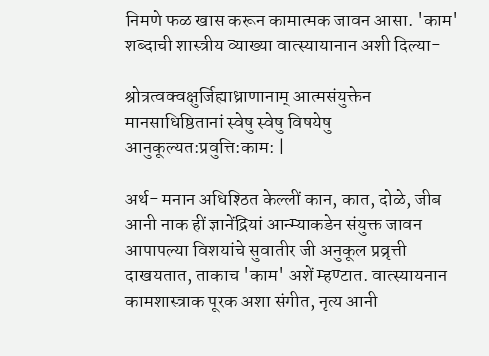निमणे फळ खास करून कामात्मक जावन आसा. 'काम' शब्दाची शास्त्रीय व्याख्या वात्स्यायानान अशी दिल्या-

श्रोत्रत्वक्वक्षुर्जिह्याध्राणानाम् आत्मसंयुक्तेन मानसाधिष्ठितानां स्वेषु स्वेषु विषयेषु आनुकूल्यत:प्रवुत्ति:काम: |

अर्थ- मनान अधिश्ठित केल्लीं कान, कात, दोळे, जीब आनी नाक हीं ज्ञानेंद्रियां आन्म्याकडेन संयुक्त जावन आपापल्या विशयांचे सुवातीर जी अनुकूल प्रव्रृत्ती दाखयतात, ताकाच 'काम' अशें म्हण्टात. वात्स्यायनान कामशास्त्राक पूरक अशा संगीत, नृत्य आनी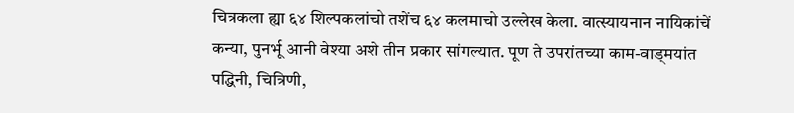चित्रकला ह्या ६४ शिल्पकलांचो तशेंच ६४ कलमाचो उल्लेख केला. वात्स्यायनान नायिकांचें कन्या, पुनर्भू आनी वेश्या अशे तीन प्रकार सांगल्यात. पूण ते उपरांतच्या काम-वाड्मयांत पद्धिनी, चित्रिणी,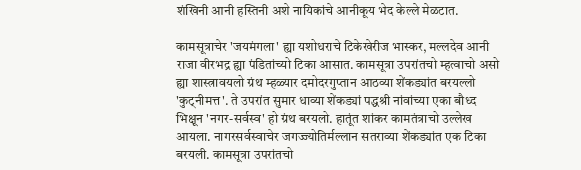शंखिनी आनी हस्तिनी अशे नायिकांचे आनीकूय भेद केल्ले मेळटात.

कामसूत्राचेर 'जयमंगला' ह्या यशोधराचे टिकेखेरीज भास्कर, मल्लदेव आनी राजा वीरभद्र ह्या पंडितांच्यो टिका आसात. कामसूत्रा उपरांतचो म्हत्वाचो असो ह्या शास्त्रावयलो ग्रंथ म्हळ्यार दमोदरगुप्तान आठव्या शेंकड्यांत बरयल्लो 'कुट्नीमत्त'. ते उपरांत सुमार धाव्या शेंकड्यां पद्धश्री नांवांच्या एका बौध्द भिक्षून 'नगर-सर्वस्व' हो ग्रंथ बरयलो. हातूंत शांकर कामतंत्राचो उल्लेख आयला. नागरसर्वस्वाचेर जगज्ज्योतिर्मल्लान सतराव्या शेंकड्यांत एक टिका बरयली. कामसूत्रा उपरांतचो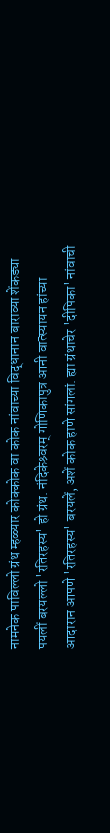नामनेक पाविल्लो ग्रंथ म्हळ्यार कोक्कोक वा कोक नांवाच्या विद्धानान बाराव्या शेंकड्या पयलीं बरयल्लो 'रतिरहस्य' हो ग्रंथ. नंदिकेश्र्वरम् गोणिकापुत्र आनी वात्स्यायन हांच्या आदारान आपणे 'रतिरहस्य' बरयलें, अशें कोक हाणे सांगलां. ह्या ग्रंथाचेर 'दीपिका' नांवाची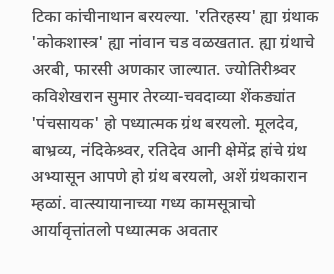टिका कांचीनाथान बरयल्या. 'रतिरहस्य' ह्या ग्रंथाक 'कोकशास्त्र' ह्या नांवान चड वळखतात. ह्या ग्रंथाचे अरबी, फारसी अणकार जाल्यात. ज्योतिरीश्र्वर कविशेखरान सुमार तेरव्या-चवदाव्या शेंकड्यांत 'पंचसायक' हो पध्यात्मक ग्रंथ बरयलो. मूलदेव, बाभ्रव्य, नंदिकेश्र्वर, रतिदेव आनी क्षेमेंद्र हांचे ग्रंथ अभ्यासून आपणे हो ग्रंथ बरयलो, अशें ग्रंथकारान म्हळां. वात्स्यायानाच्या गध्य कामसूत्राचो आर्यावृत्तांतलो पध्यात्मक अवतार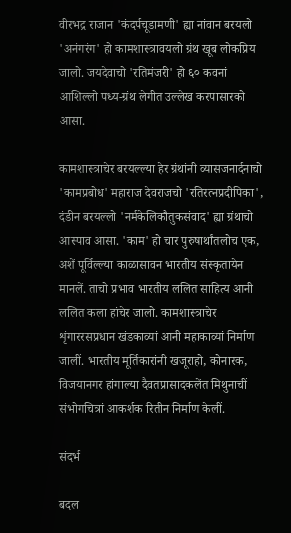वीरभद्र राजान 'कंदर्पचूडामणी' ह्या नांवान बरयलो 'अनंगरंग' हो कामशास्त्रावयलो ग्रंथ खूब लोकप्रिय जालो. जयदेवाचो 'रतिमंजरी' हो ६० कवनां आशिल्लो पध्य-ग्रंथ लेगीत उल्लेख करपासारको आसा.

कामशास्त्राचेर बरयल्ल्या हेर ग्रंथांनी व्यासजनार्दनाचो 'कामप्रबोध' महाराज देवराजचो 'रतिरत्नप्रदीपिका', दंडीन बरयल्लो 'नर्मकेलिकौतुकसंवाद' ह्या ग्रंथाचो आस्पाव आसा. 'काम' हो चार पुरुषार्थांतलोच एक, अशें पूर्विल्ल्या काळासावन भारतीय संस्कृतायेन मानलें. ताचो प्रभाव भारतीय ललित साहित्य आनी ललित कला हांचेर जालो. कामशास्त्राचेर शृंगाररसप्रधान खंडकाव्यां आनी महाकाव्यां निर्माण जालीं. भारतीय मूर्तिकारांनी खजूराहो, कोनारक, विजयानगर हांगाल्या दैवतप्रासादकलेंत मिथुनाचीं संभोगचित्रां आकर्शक रितीन निर्माण केलीं.

संदर्भ

बदल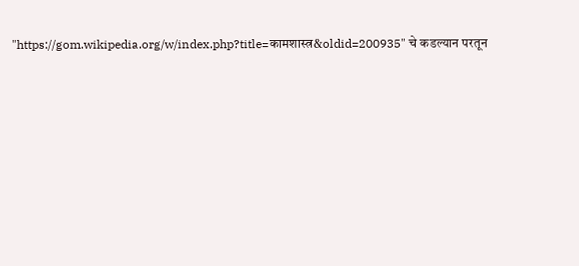"https://gom.wikipedia.org/w/index.php?title=कामशास्त्र&oldid=200935" चे कडल्यान परतून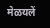मेळयलें